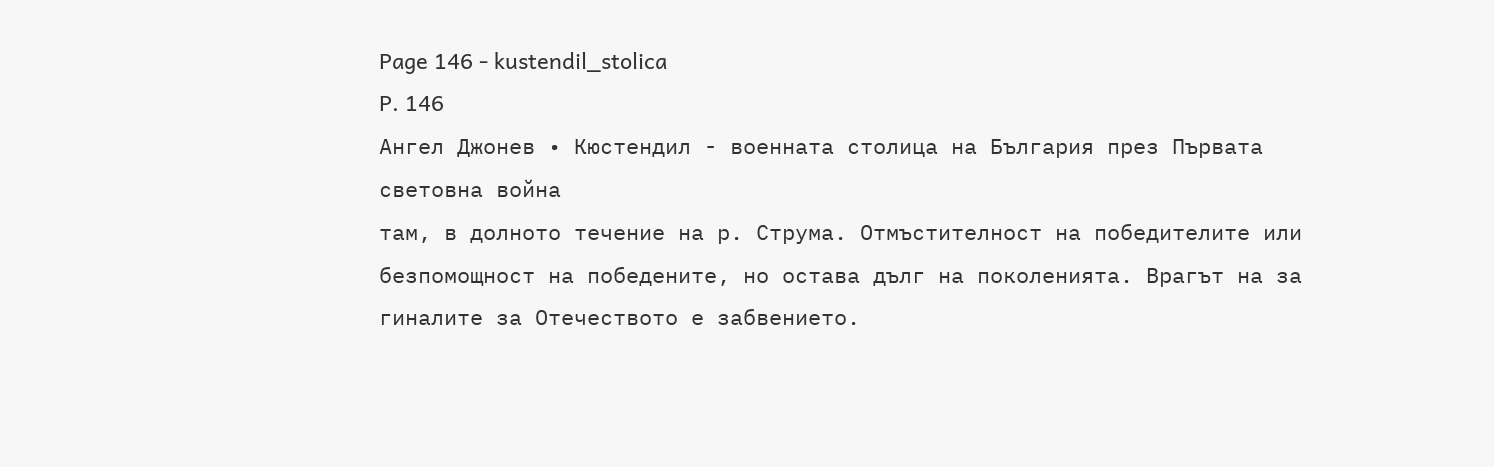Page 146 - kustendil_stolica
P. 146
Ангел Джонев • Кюстендил - военната столица на България през Първата световна война
там, в долното течение на р. Струма. Отмъстителност на победителите или
безпомощност на победените, но остава дълг на поколенията. Врагът на за
гиналите за Отечеството е забвението.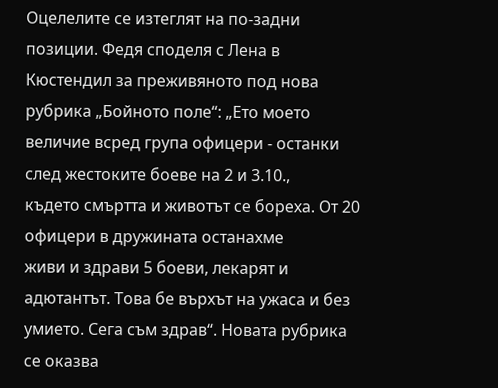Оцелелите се изтеглят на по-задни позиции. Федя споделя с Лена в
Кюстендил за преживяното под нова рубрика „Бойното поле“: „Ето моето
величие всред група офицери - останки след жестоките боеве на 2 и 3.10.,
където смъртта и животът се бореха. От 20 офицери в дружината останахме
живи и здрави 5 боеви, лекарят и адютантът. Това бе върхът на ужаса и без
умието. Сега съм здрав“. Новата рубрика се оказва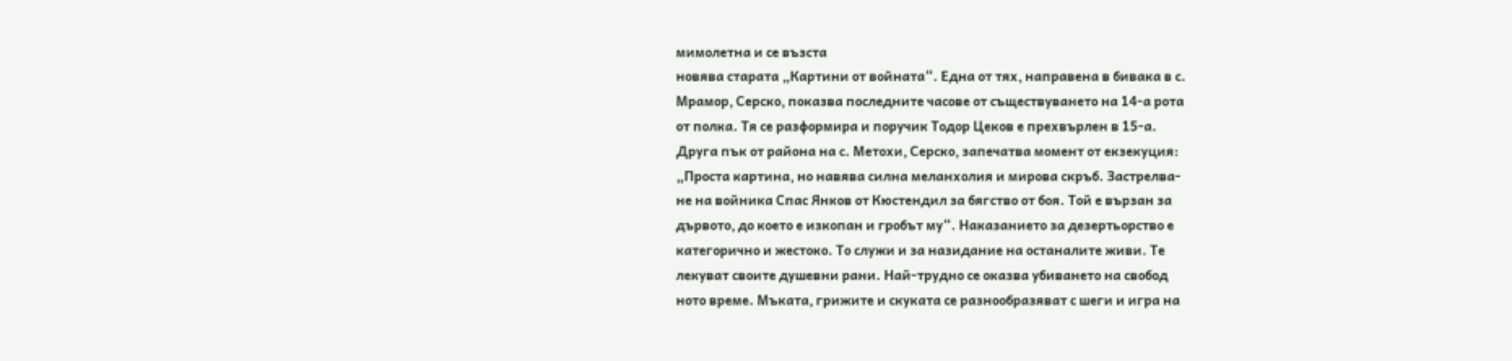мимолетна и се възста
новява старата „Картини от войната“. Една от тях, направена в бивака в с.
Мрамор, Серско, показва последните часове от съществуването на 14-а рота
от полка. Тя се разформира и поручик Тодор Цеков е прехвърлен в 15-а.
Друга пък от района на с. Метохи, Серско, запечатва момент от екзекуция:
„Проста картина, но навява силна меланхолия и мирова скръб. Застрелва-
не на войника Спас Янков от Кюстендил за бягство от боя. Той е вързан за
дървото, до което е изкопан и гробът му“. Наказанието за дезертьорство е
категорично и жестоко. То служи и за назидание на останалите живи. Те
лекуват своите душевни рани. Най-трудно се оказва убиването на свобод
ното време. Мъката, грижите и скуката се разнообразяват с шеги и игра на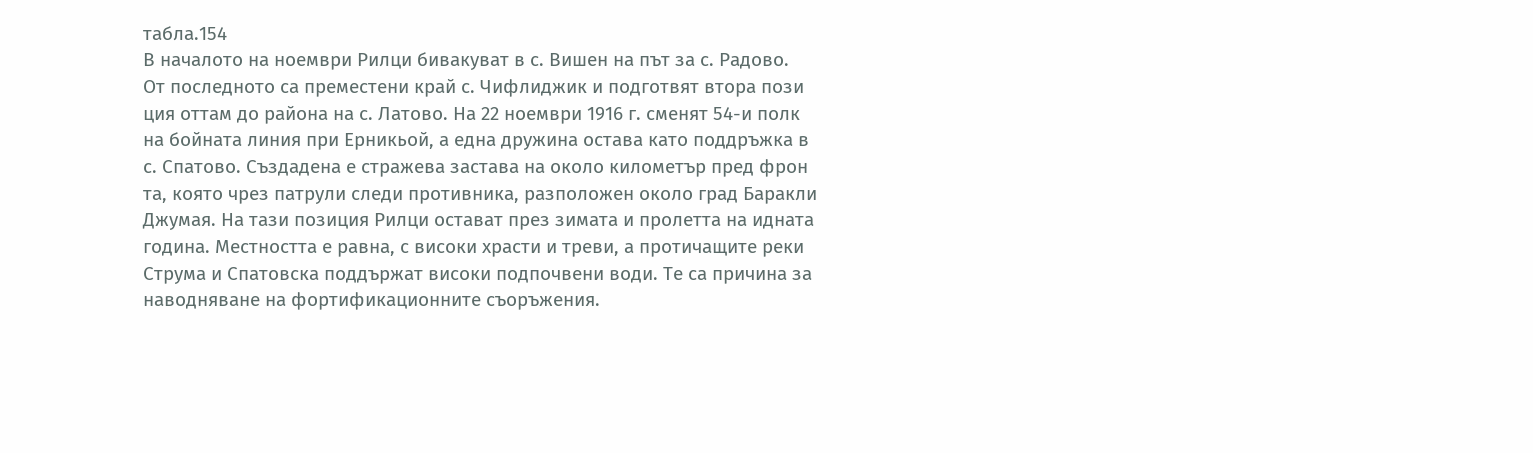табла.154
В началото на ноември Рилци бивакуват в с. Вишен на път за с. Радово.
От последното са преместени край с. Чифлиджик и подготвят втора пози
ция оттам до района на с. Латово. На 22 ноември 1916 г. сменят 54-и полк
на бойната линия при Ерникьой, а една дружина остава като поддръжка в
с. Спатово. Създадена е стражева застава на около километър пред фрон
та, която чрез патрули следи противника, разположен около град Баракли
Джумая. На тази позиция Рилци остават през зимата и пролетта на идната
година. Местността е равна, с високи храсти и треви, а протичащите реки
Струма и Спатовска поддържат високи подпочвени води. Те са причина за
наводняване на фортификационните съоръжения.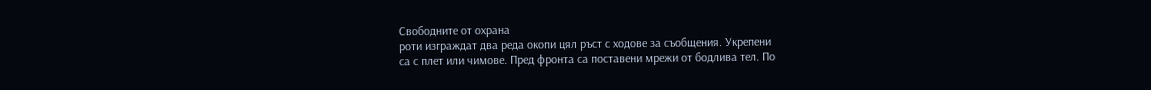Свободните от охрана
роти изграждат два реда окопи цял ръст с ходове за съобщения. Укрепени
са с плет или чимове. Пред фронта са поставени мрежи от бодлива тел. По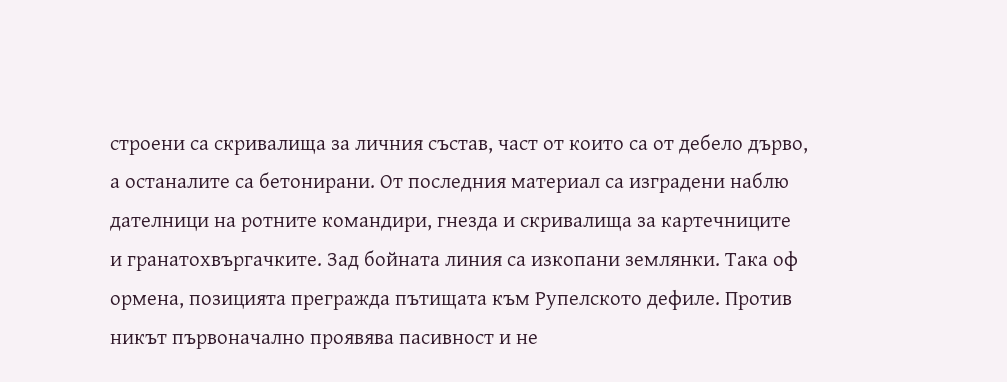строени са скривалища за личния състав, част от които са от дебело дърво,
а останалите са бетонирани. От последния материал са изградени наблю
дателници на ротните командири, гнезда и скривалища за картечниците
и гранатохвъргачките. Зад бойната линия са изкопани землянки. Така оф
ормена, позицията прегражда пътищата към Рупелското дефиле. Против
никът първоначално проявява пасивност и не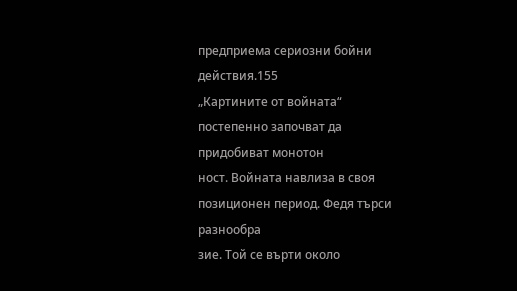предприема сериозни бойни
действия.155
„Картините от войната“ постепенно започват да придобиват монотон
ност. Войната навлиза в своя позиционен период. Федя търси разнообра
зие. Той се върти около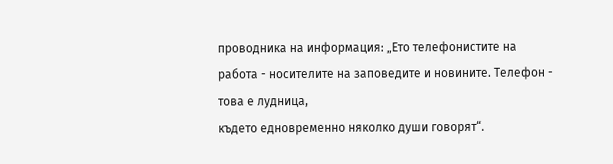проводника на информация: „Ето телефонистите на
работа - носителите на заповедите и новините. Телефон - това е лудница,
където едновременно няколко души говорят“.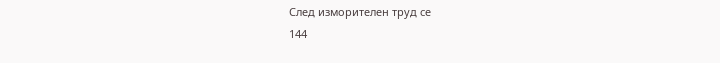След изморителен труд се
144